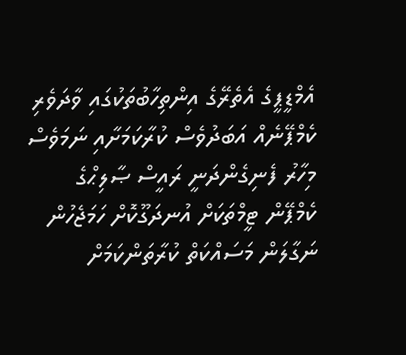އެމްޑީޕީގެ އެތެރޭގެ އިންތިހާބުތަކުގައި ވާދަވެރި ކެމްޕޭނެއް އަބަދުވެސް ކުރާކަމަށާއި ނަމަވެސް މިހާރު ފެނިގެންދަނީ ރައީސް ޞާލިޙްގެ ކެމްޕޭން ޓީމްތަކަށް އުނދަގޫކޮށް ހަމަޖެހުން ނަގާލަން މަސައްކަތް ކުރާތަންކަމަށް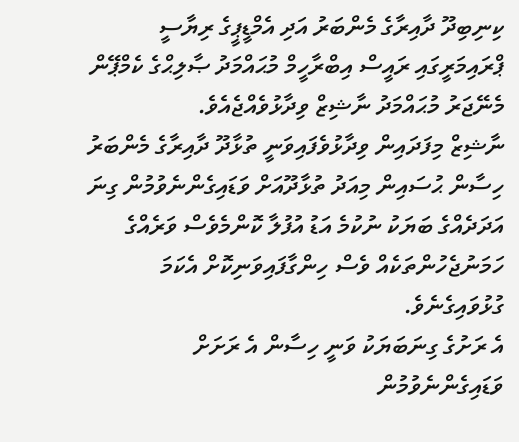ކިނިބިދޫ ދާއިރާގެ މެންބަރު އަދި އެމްޑީޕީގެ ރިޔާސީ ޕްރައިމަރީގައި ރައީސް އިބްރާހީމް މުޙައްމަދު ޞާލިޙްގެ ކެމްޕޭން މެނޭޖަރު މުޙައްމަދު ނާޝިޒް ވިދާޅުވެއްޖެއެވެ.
ނާޝިޒް މިފަދައިން ވިދާޅުވެފައިވަނީ ތުޅާދޫ ދާއިރާގެ މެންބަރު ހިސާން ޙުސައިން މިއަދު ތުޅާދޫއަށް ވަޑައިގެންނެވުމުން ގިނަ އަދަދެއްގެ ބަޔަކު ނުކުމެ އަޑު އުފުލާ ކޮންމެވެސް ވަރެއްގެ ހަމަނުޖެހުންތަކެއް ވެސް ހިންގާފައިވަނިކޮށް އެކަމަ ގުޅުވައިގެނެވެ.
އެ ރަށުގެ ގިނަބަޔަކު ވަނީ ހިސާން އެ ރަށަށް ވަޑައިގެންނެވުމުން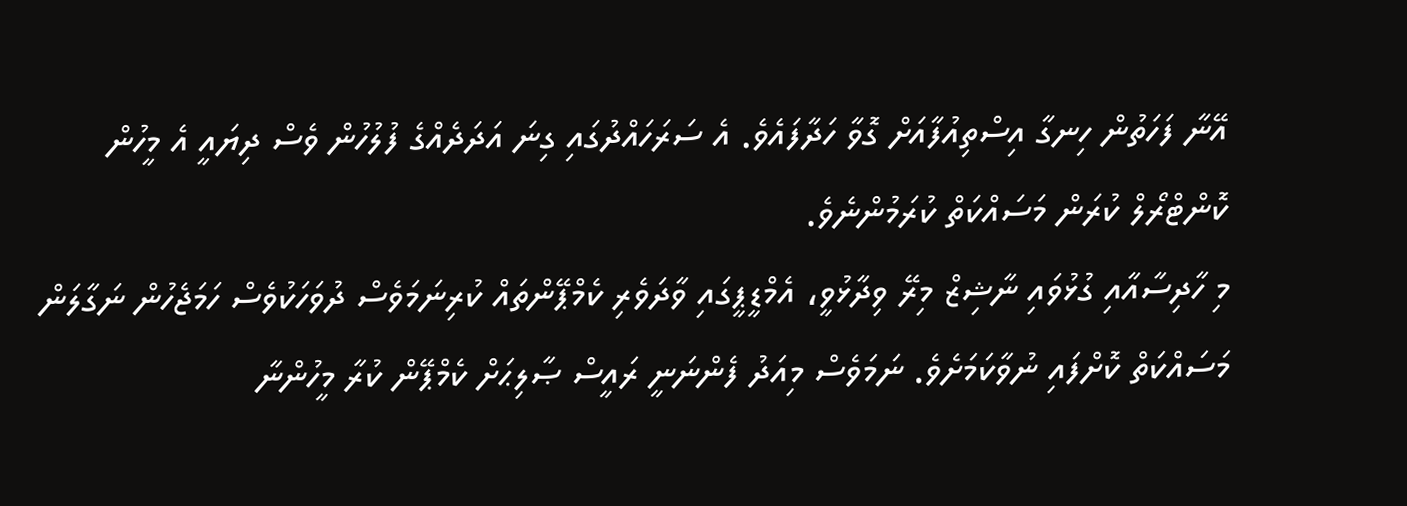އޭނާ ފަހަތުން ހިނގާ އިސްތިއުފާއަށް ގޮވާ ހަދާފައެވެ. އެ ސަރަހައްދުގައި ގިނަ އަދަދެއްގެ ފުލުހުން ވެސް ދިޔައީ އެ މީހުން ކޮންޓްރޯލް ކުރަން މަސައްކަތް ކުރަމުންނެވެ.
މި ހާދިސާއާއި ގުޅުވައި ނާޝިޒް މިރޭ ވިދާޅުވީ، އެމްޑީޕީގައި ވާދަވެރި ކެމްޕޭންތައް ކުރިނަމަވެސް ދުވަހަކުވެސް ހަމަޖެހުން ނަގާލަން މަސައްކަތް ކޮށްފައި ނުވާކަމަށެވެ. ނަމަވެސް މިއަދު ފެންނަނީ ރައީސް ޞާލިޙަށް ކެމްޕޭން ކުރާ މީހުންނާ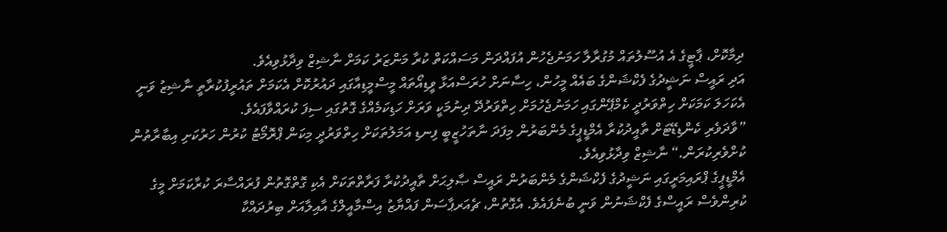ދިމާކޮށް، ޕާޓީގެ އެ އުސޫލުތައް މުގުރާލާ ހަމަނުޖެހުން އުފައްދަން މަސައްކަތް ކުރާ މަންޒަރު ކަމަށް ނާޝިޒް ވިދާޅުވިއެވެ.
އަދި ރައީސް ނަޝީދުގެ ފެކްޝަންގެ ބައެއް މީހުން، ހިސާނަށް ހުރަސްއަޅާ ވީޑިއޯތައް މީސްމީޑިއާގައި ދައުރުކޮށް އެކަމަށް ތައުރީފުކުރާތީ ނާޝިޒު ވަނީ އެކަހަލަ ކަމަކަށް ހިތްވަރުދީ ކެމްޕޭންގައި ހަމަނުޖެހުމަށް ހިތްވަރުދޭ ދިނުމަކީ ވަރަށް ހަޑިކަމެއްގެ ގޮތުގައި ސިފަ ކުރައްވާފައެވެ.
”ވާދަވެރި ކެންޑިޑޭޓަށް ތާއީދުކުރާ އެމްޑީޕީގެ މެންބަރުން މިފަދަ ނާތަހުޒީބީ ފިނޑި އަމަލުތަކަށް ހިތްވަރުދީ މިކަން ޕްރޮމޯޓު ކުރުން ހަރުކަށި އިބާރާތުން ކުށްވެރިކުރަން.“ ނާޝިޒް ވިދާޅުވިއެވެ.
އެމްޑީޕީގެ ޕްރައިމަރީގައި ނަޝީދުގެ ފެކްޝަންގެ މެންބަރުން ރައީސް ޞާލިޙަށް ތާއީދުކުރާ ފަރާތްތަކަށް އެކި ގޮތްގޮތުން ފުރައްސާރަ ކުރާކަމަށް މީގެ ކުރިންވެސް ރައީސްގެ ފެކްޝަނުން ވަނީ ބުނެފައެވެ. އެގޮތުން، ޗެއަރޕާސަން ފައްޔާޒު އިސްމާއީލްގެ އާއިލާއަށް ބިރުދައްކާ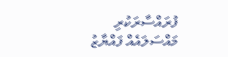ފުރައްސާރަކުރި މައްސަލައެއް ފައްޔާޒު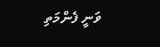ވަނީ ފެންމަތި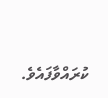ކުރައްވާފައެވެ.